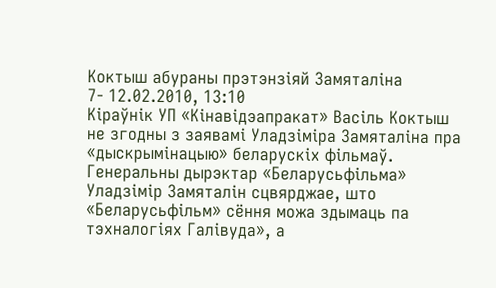Коктыш абураны прэтэнзіяй Замяталіна
7- 12.02.2010, 13:10
Кіраўнік УП «Кінавідэапракат» Васіль Коктыш не згодны з заявамі Уладзіміра Замяталіна пра «дыскрымінацыю» беларускіх фільмаў.
Генеральны дырэктар «Беларусьфільма» Уладзімір Замяталін сцвярджае, што «Беларусьфільм» сёння можа здымаць па тэхналогіях Галівуда», а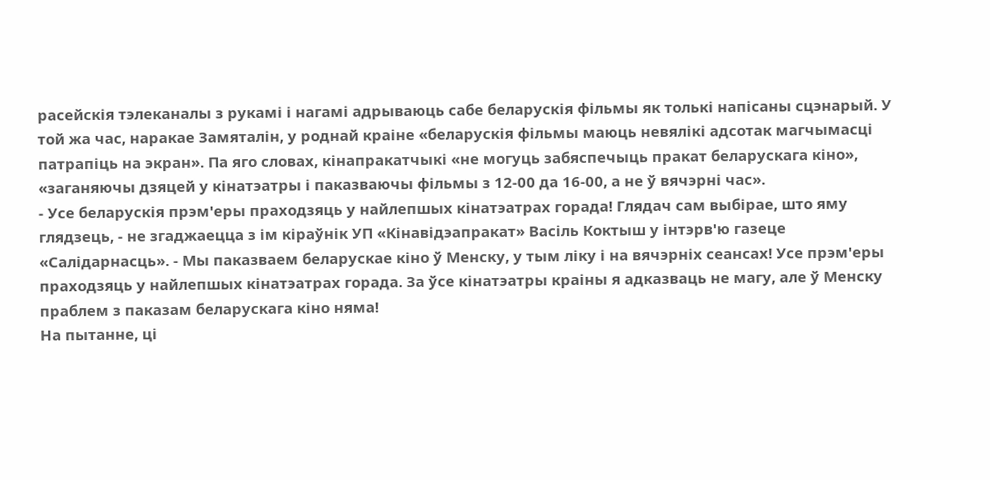расейскія тэлеканалы з рукамі і нагамі адрываюць сабе беларускія фільмы як толькі напісаны сцэнарый. У той жа час, наракае Замяталін, у роднай краіне «беларускія фільмы маюць невялікі адсотак магчымасці патрапіць на экран». Па яго словах, кінапракатчыкі «не могуць забяспечыць пракат беларускага кіно», «заганяючы дзяцей у кінатэатры і паказваючы фільмы з 12-00 да 16-00, а не ў вячэрні час».
- Усе беларускія прэм'еры праходзяць у найлепшых кінатэатрах горада! Глядач сам выбірае, што яму глядзець, - не згаджаецца з ім кіраўнік УП «Кінавідэапракат» Васіль Коктыш у інтэрв'ю газеце «Салідарнасць». - Мы паказваем беларускае кіно ў Менску, у тым ліку і на вячэрніх сеансах! Усе прэм'еры праходзяць у найлепшых кінатэатрах горада. За ўсе кінатэатры краіны я адказваць не магу, але ў Менску праблем з паказам беларускага кіно няма!
На пытанне, ці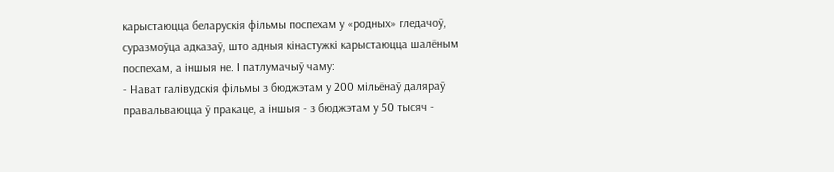карыстаюцца беларускія фільмы поспехам у «родных» гледачоў, суразмоўца адказаў, што адныя кінастужкі карыстаюцца шалёным поспехам, а іншыя не. І патлумачыў чаму:
- Нават галівудскія фільмы з бюджэтам у 200 мільёнаў даляраў правальваюцца ў пракаце, а іншыя - з бюджэтам у 50 тысяч -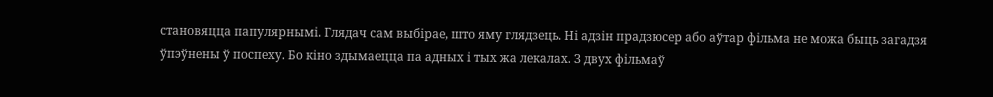становяцца папулярнымі. Глядач сам выбірае, што яму глядзець. Ні адзін прадзюсер або аўтар фільма не можа быць загадзя ўпэўнены ў поспеху. Бо кіно здымаецца па адных і тых жа лекалах. З двух фільмаў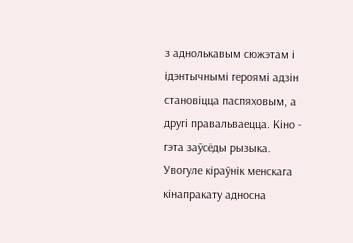з аднолькавым сюжэтам і ідэнтычнымі героямі адзін становіцца паспяховым, а другі правальваецца. Кіно - гэта заўсёды рызыка.
Увогуле кіраўнік менскага кінапракату адносна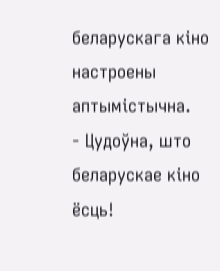беларускага кіно настроены аптымістычна.
- Цудоўна, што беларускае кіно ёсць!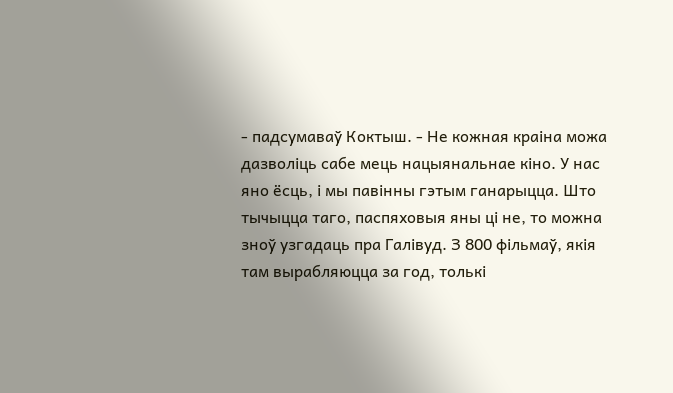- падсумаваў Коктыш. - Не кожная краіна можа дазволіць сабе мець нацыянальнае кіно. У нас яно ёсць, і мы павінны гэтым ганарыцца. Што тычыцца таго, паспяховыя яны ці не, то можна зноў узгадаць пра Галівуд. З 800 фільмаў, якія там вырабляюцца за год, толькі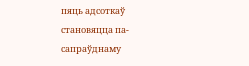пяць адсоткаў становяцца па-сапраўднаму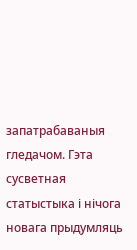запатрабаваныя гледачом. Гэта сусветная статыстыка і нічога новага прыдумляць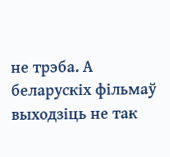не трэба. А беларускіх фільмаў выходзіць не так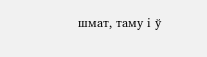шмат, таму і ў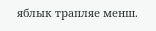яблык трапляе менш.